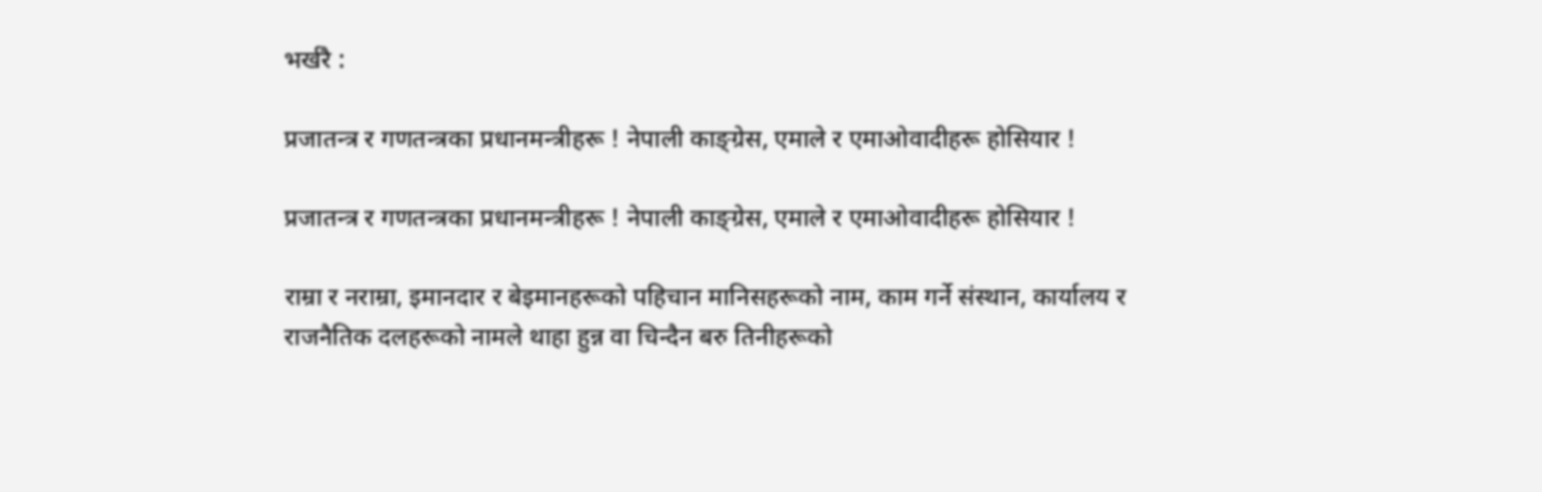भर्खरै :

प्रजातन्त्र र गणतन्त्रका प्रधानमन्त्रीहरू ! नेपाली काङ्ग्रेस, एमाले र एमाओवादीहरू होसियार !

प्रजातन्त्र र गणतन्त्रका प्रधानमन्त्रीहरू ! नेपाली काङ्ग्रेस, एमाले र एमाओवादीहरू होसियार !

राम्रा र नराम्रा, इमानदार र बेइमानहरूको पहिचान मानिसहरूको नाम, काम गर्ने संस्थान, कार्यालय र राजनैतिक दलहरूको नामले थाहा हुन्न वा चिन्दैन बरु तिनीहरूको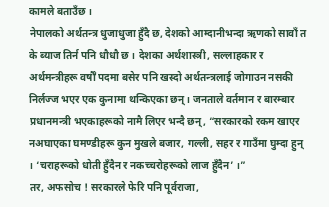कामले बताउँछ ।
नेपालको अर्थतन्त्र धुजाधुजा हुँदै छ, देशको आम्दानीभन्दा ऋणको सावाँ त के ब्याज तिर्न पनि धौधौ छ । देशका अर्थशास्त्री, सल्लाहकार र अर्थमन्त्रीहरू वर्षौँ पदमा बसेर पनि खस्दो अर्थतन्त्रलाई जोगाउन नसकी निर्लज्ज भएर एक कुनामा थन्किएका छन् । जनताले वर्तमान र बारम्बार प्रधानमन्त्री भएकाहरूको नामै लिएर भन्दै छन्, “सरकारको रकम खाएर नअघाएका घमण्डीहरू कुन मुखले बजार, गल्ली, सहर र गाउँमा घुम्दा हुन् । ‘चराहरूको धोती हुँदैन र नकच्चरोहरूको लाज हुँदैन’ ।”
तर, अफसोच ! सरकारले फेरि पनि पूर्वराजा,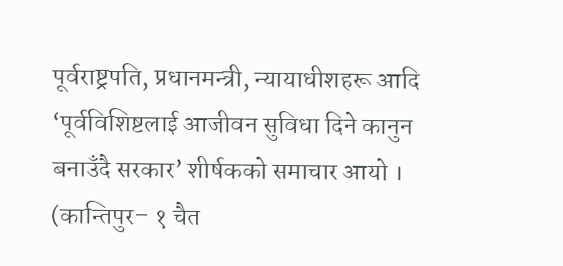पूर्वराष्ट्रपति, प्रधानमन्त्री, न्यायाधीशहरू आदि ‘पूर्वविशिष्टलाई आजीवन सुविधा दिने कानुन बनाउँदै सरकार’ शीर्षकको समाचार आयो । (कान्तिपुर– १ चैत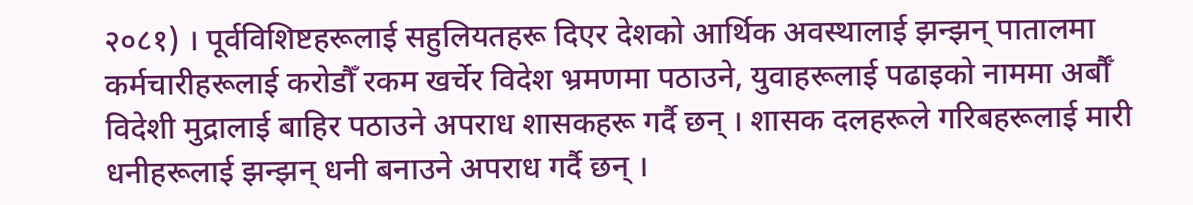२०८१) । पूर्वविशिष्टहरूलाई सहुलियतहरू दिएर देशको आर्थिक अवस्थालाई झन्झन् पातालमा कर्मचारीहरूलाई करोडौँ रकम खर्चेर विदेश भ्रमणमा पठाउने, युवाहरूलाई पढाइको नाममा अर्बौँ विदेशी मुद्रालाई बाहिर पठाउने अपराध शासकहरू गर्दै छन् । शासक दलहरूले गरिबहरूलाई मारी धनीहरूलाई झन्झन् धनी बनाउने अपराध गर्दै छन् ।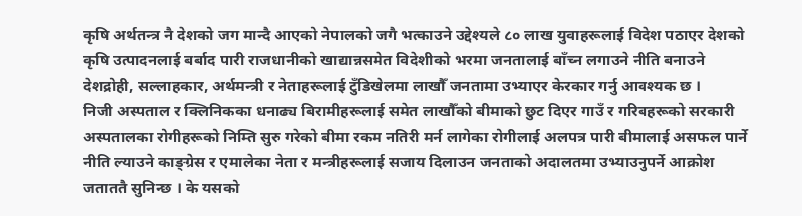कृषि अर्थतन्त्र नै देशको जग मान्दै आएको नेपालको जगै भत्काउने उद्देश्यले ८० लाख युवाहरूलाई विदेश पठाएर देशको कृषि उत्पादनलाई बर्बाद पारी राजधानीको खाद्यान्नसमेत विदेशीको भरमा जनतालाई बाँच्न लगाउने नीति बनाउने देशद्रोही, सल्लाहकार, अर्थमन्त्री र नेताहरूलाई टुँडिखेलमा लाखौँ जनतामा उभ्याएर केरकार गर्नु आवश्यक छ ।
निजी अस्पताल र क्लिनिकका धनाढ्य बिरामीहरूलाई समेत लाखौँको बीमाको छुट दिएर गाउँ र गरिबहरूको सरकारी अस्पतालका रोगीहरूको निम्ति सुरु गरेको बीमा रकम नतिरी मर्न लागेका रोगीलाई अलपत्र पारी बीमालाई असफल पार्ने नीति ल्याउने काङ्ग्रेस र एमालेका नेता र मन्त्रीहरूलाई सजाय दिलाउन जनताको अदालतमा उभ्याउनुपर्ने आक्रोश जताततै सुनिन्छ । के यसको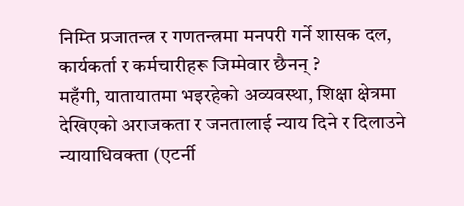निम्ति प्रजातन्त्र र गणतन्त्रमा मनपरी गर्ने शासक दल, कार्यकर्ता र कर्मचारीहरू जिम्मेवार छैनन् ?
महँगी, यातायातमा भइरहेको अव्यवस्था, शिक्षा क्षेत्रमा देखिएको अराजकता र जनतालाई न्याय दिने र दिलाउने न्यायाधिवक्ता (एटर्नी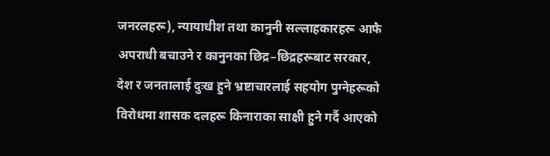जनरलहरू), न्यायाधीश तथा कानुनी सल्लाहकारहरू आफै अपराधी बचाउने र कानुनका छिद्र–छिद्रहरूबाट सरकार, देश र जनतालाई दुःख हुने भ्रष्टाचारलाई सहयोग पुग्नेहरूको विरोधमा शासक दलहरू किनाराका साक्षी हुने गर्दै आएको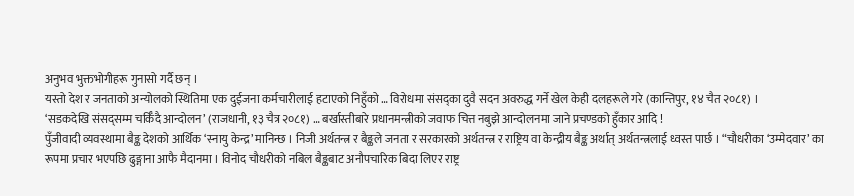अनुभव भुक्तभोगीहरू गुनासो गर्दै छन् ।
यस्तो देश र जनताको अन्योलको स्थितिमा एक दुईजना कर्मचारीलाई हटाएको निहुँको … विरोधमा संसद्का दुवै सदन अवरुद्ध गर्ने खेल केही दलहरूले गरे (कान्तिपुर, १४ चैत २०८१) ।
‘सडकदेखि संसद्सम्म चर्किँदै आन्दोलन’ (राजधानी, १३ चैत्र २०८१) … बर्खास्तीबारे प्रधानमन्त्रीको जवाफ चित्त नबुझे आन्दोलनमा जाने प्रचण्डको हुँकार आदि !
पुँजीवादी व्यवस्थामा बैङ्क देशको आर्थिक ‘स्नायु केन्द्र’ मानिन्छ । निजी अर्थतन्त्र र बैङ्कले जनता र सरकारको अर्थतन्त्र र राष्ट्रिय वा केन्द्रीय बैङ्क अर्थात् अर्थतन्त्रलाई ध्वस्त पार्छ । “चौधरीका ‘उम्मेदवार’ का रूपमा प्रचार भएपछि ढुङ्गाना आफै मैदानमा । विनोद चौधरीको नबिल बैङ्कबाट अनौपचारिक बिदा लिएर राष्ट्र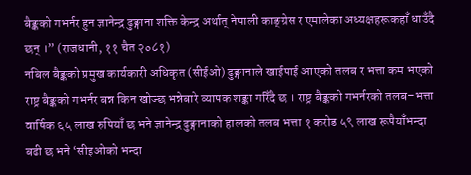बैङ्कको गभर्नर हुन ज्ञानेन्द्र ढुङ्गाना शक्ति केन्द्र अर्थात् नेपाली काङ्ग्रेस र एमालेका अध्यक्षहरूकहाँ धाउँदै छन् ।” (राजधानी, ११ चैत २०८१)
नबिल बैङ्कको प्रमुख कार्यकारी अधिकृत (सीईओ) ढुङ्गानाले खाईपाई आएको तलब र भत्ता कम भएको राष्ट्र बैङ्कको गभर्नर बन्न किन खोज्छ भन्नेबारे व्यापक शङ्का गरिँदै छ । राष्ट्र बैङ्कको गभर्नरको तलब–भत्ता वार्षिक ६५ लाख रुपियाँ छ भने ज्ञानेन्द्र ढुङ्गानाको हालको तलब भत्ता १ करोड ५९ लाख रूपैयाँभन्दा बढी छ भने ‘सीइओको भन्दा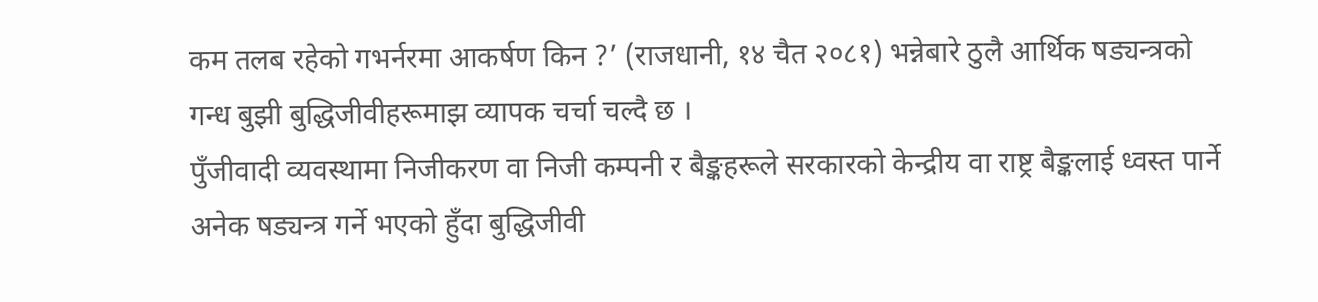कम तलब रहेको गभर्नरमा आकर्षण किन ?’ (राजधानी, १४ चैत २०८१) भन्नेबारे ठुलै आर्थिक षड्यन्त्रको गन्ध बुझी बुद्धिजीवीहरूमाझ व्यापक चर्चा चल्दै छ ।
पुँजीवादी व्यवस्थामा निजीकरण वा निजी कम्पनी र बैङ्कहरूले सरकारको केन्द्रीय वा राष्ट्र बैङ्कलाई ध्वस्त पार्ने अनेक षड्यन्त्र गर्ने भएको हुँदा बुद्धिजीवी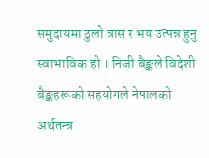समुदायमा ठुलो त्रास र भय उत्पन्न हुनु स्वाभाविक हो । निजी बैङ्कले विदेशी बैङ्कहरूको सहयोगले नेपालको अर्थतन्त्र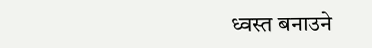ध्वस्त बनाउने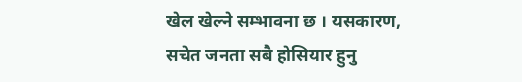खेल खेल्ने सम्भावना छ । यसकारण, सचेत जनता सबै होसियार हुनु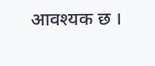आवश्यक छ ।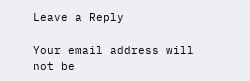Leave a Reply

Your email address will not be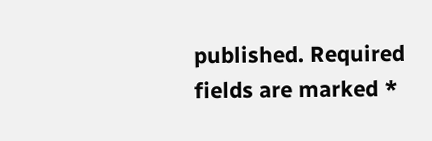published. Required fields are marked *